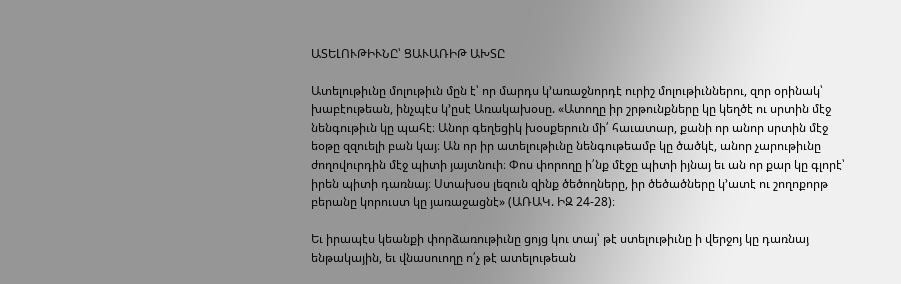ԱՏԵԼՈՒԹԻՒՆԸ՝ ՑԱՒԱՌԻԹ ԱԽՏԸ

Ատելութիւնը մոլութիւն մըն է՝ որ մարդս կ՚առաջնորդէ ուրիշ մոլութիւններու, զոր օրինակ՝ խաբէութեան, ինչպէս կ՚ըսէ Առակախօսը. «Ատողը իր շրթունքները կը կեղծէ ու սրտին մէջ նենգութիւն կը պահէ։ Անոր գեղեցիկ խօսքերուն մի՛ հաւատար, քանի որ անոր սրտին մէջ եօթը զզուելի բան կայ։ Ան որ իր ատելութիւնը նենգութեամբ կը ծածկէ, անոր չարութիւնը ժողովուրդին մէջ պիտի յայտնուի։ Փոս փորողը ի՛նք մէջը պիտի իյնայ եւ ան որ քար կը գլորէ՝ իրեն պիտի դառնայ։ Ստախօս լեզուն զինք ծեծողները, իր ծեծածները կ՚ատէ ու շողոքորթ բերանը կորուստ կը յառաջացնէ» (ԱՌԱԿ. ԻԶ 24-28)։

Եւ իրապէս կեանքի փորձառութիւնը ցոյց կու տայ՝ թէ ստելութիւնը ի վերջոյ կը դառնայ ենթակային, եւ վնասուողը ո՛չ թէ ատելութեան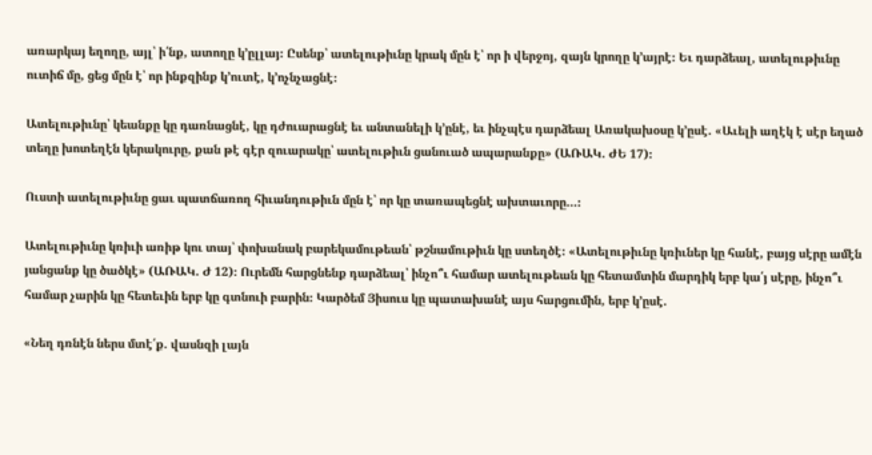առարկայ եղողը, այլ՝ ի՛նք, ատողը կ՚ըլլայ։ Ըսենք՝ ատելութիւնը կրակ մըն է՝ որ ի վերջոյ, զայն կրողը կ՚այրէ։ Եւ դարձեալ, ատելութիւնը ուտիճ մը, ցեց մըն է՝ որ ինքզինք կ՚ուտէ, կ՚ոչնչացնէ։

Ատելութիւնը՝ կեանքը կը դառնացնէ, կը դժուարացնէ եւ անտանելի կ՚ընէ, եւ ինչպէս դարձեալ Առակախօսը կ՚ըսէ. «Աւելի աղէկ է սէր եղած տեղը խոտեղէն կերակուրը, քան թէ գէր զուարակը՝ ատելութիւն ցանուած ապարանքը» (ԱՌԱԿ. ԺԵ 17)։

Ուստի ատելութիւնը ցաւ պատճառող հիւանդութիւն մըն է՝ որ կը տառապեցնէ ախտաւորը…։

Ատելութիւնը կռիւի առիթ կու տայ՝ փոխանակ բարեկամութեան՝ թշնամութիւն կը ստեղծէ։ «Ատելութիւնը կռիւներ կը հանէ, բայց սէրը ամէն յանցանք կը ծածկէ» (ԱՌԱԿ. Ժ 12)։ Ուրեմն հարցնենք դարձեալ՝ ինչո՞ւ համար ատելութեան կը հետամտին մարդիկ երբ կա՛յ սէրը, ինչո՞ւ համար չարին կը հետեւին երբ կը գտնուի բարին։ Կարծեմ Յիսուս կը պատախանէ այս հարցումին, երբ կ՚ըսէ.

«Նեղ դռնէն ներս մտէ՛ք. վասնզի լայն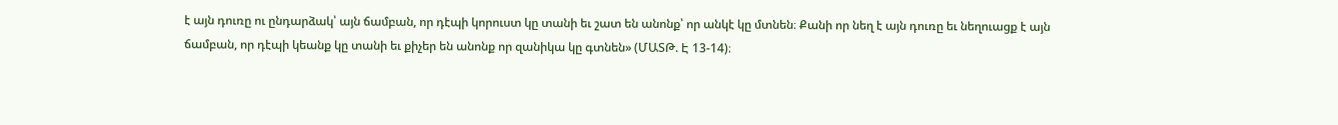է այն դուռը ու ընդարձակ՝ այն ճամբան, որ դէպի կորուստ կը տանի եւ շատ են անոնք՝ որ անկէ կը մտնեն։ Քանի որ նեղ է այն դուռը եւ նեղուացք է այն ճամբան, որ դէպի կեանք կը տանի եւ քիչեր են անոնք որ զանիկա կը գտնեն» (ՄԱՏԹ. Է 13-14)։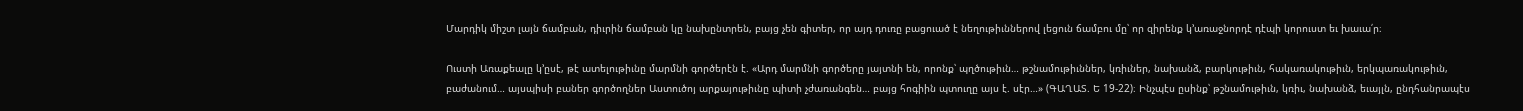Մարդիկ միշտ լայն ճամբան, դիւրին ճամբան կը նախընտրեն, բայց չեն գիտեր, որ այդ դուռը բացուած է նեղութիւններով լեցուն ճամբու մը՝ որ զիրենք կ՚առաջնորդէ դէպի կորուստ եւ խաւա՛ր։

Ուստի Առաքեալը կ՚ըսէ, թէ ատելութիւնը մարմնի գործերէն է. «Արդ մարմնի գործերը յայտնի են, որոնք՝ պղծութիւն… թշնամութիւններ, կռիւներ, նախանձ, բարկութիւն, հակառակութիւն, երկպառակութիւն, բաժանում… այսպիսի բաներ գործողներ Աստուծոյ արքայութիւնը պիտի չժառանգեն… բայց հոգիին պտուղը այս է. սէր…» (ԳԱՂԱՏ. Ե 19-22)։ Ինչպէս ըսինք՝ թշնամութիւն, կռիւ, նախանձ, եւայլն, ընդհանրապէս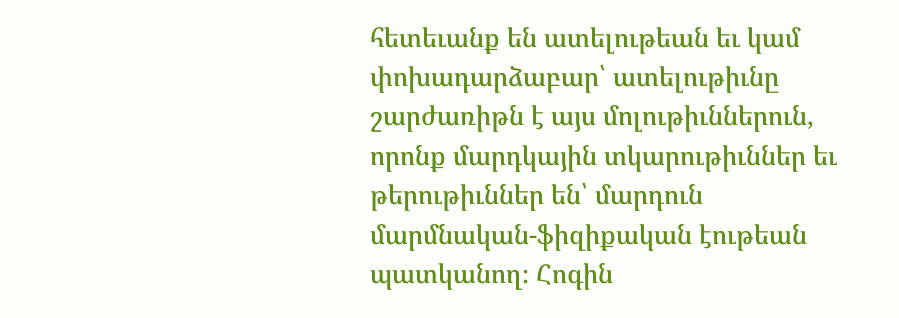հետեւանք են ատելութեան եւ կամ փոխադարձաբար՝ ատելութիւնը շարժառիթն է այս մոլութիւններուն, որոնք մարդկային տկարութիւններ եւ թերութիւններ են՝ մարդուն մարմնական-ֆիզիքական էութեան պատկանող։ Հոգին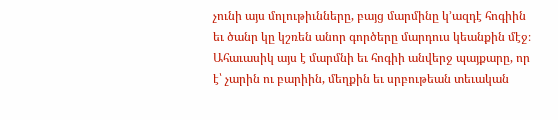չունի այս մոլութիւնները, բայց մարմինը կ՚ազդէ հոգիին եւ ծանր կը կշռեն անոր գործերը մարդուս կեանքին մէջ։ Ահաւասիկ այս է մարմնի եւ հոգիի անվերջ պայքարը, որ է՝ չարին ու բարիին, մեղքին եւ սրբութեան տեւական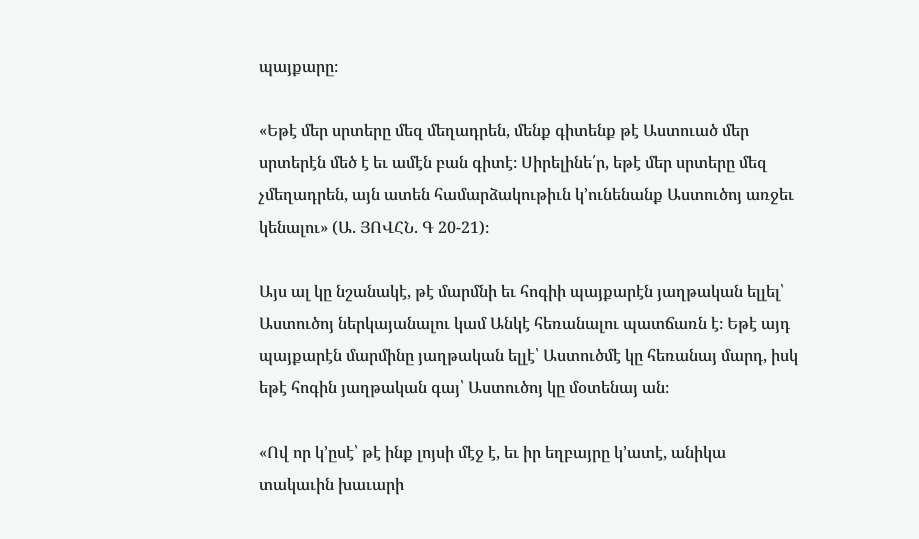պայքարը։

«Եթէ մեր սրտերը մեզ մեղադրեն, մենք գիտենք թէ Աստուած մեր սրտերէն մեծ է եւ ամէն բան գիտէ։ Սիրելինե՛ր, եթէ մեր սրտերը մեզ չմեղադրեն, այն ատեն համարձակութիւն կ՚ունենանք Աստուծոյ առջեւ կենալու» (Ա. ՅՈՎՀՆ. Գ 20-21)։

Այս ալ կը նշանակէ, թէ մարմնի եւ հոգիի պայքարէն յաղթական ելլել՝ Աստուծոյ ներկայանալու կամ Անկէ հեռանալու պատճառն է։ Եթէ այդ պայքարէն մարմինը յաղթական ելլէ՝ Աստուծմէ կը հեռանայ մարդ, իսկ եթէ հոգին յաղթական գայ՝ Աստուծոյ կը մօտենայ ան։

«Ով որ կ՚ըսէ՝ թէ ինք լոյսի մէջ է, եւ իր եղբայրը կ՚ատէ, անիկա տակաւին խաւարի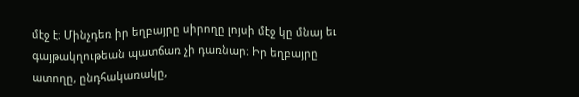մէջ է։ Մինչդեռ իր եղբայրը սիրողը լոյսի մէջ կը մնայ եւ գայթակղութեան պատճառ չի դառնար։ Իր եղբայրը ատողը, ընդհակառակը,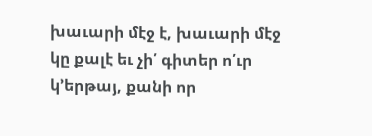խաւարի մէջ է, խաւարի մէջ կը քալէ եւ չի՛ գիտեր ո՛ւր կ՚երթայ, քանի որ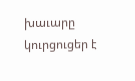խաւարը կուրցուցեր է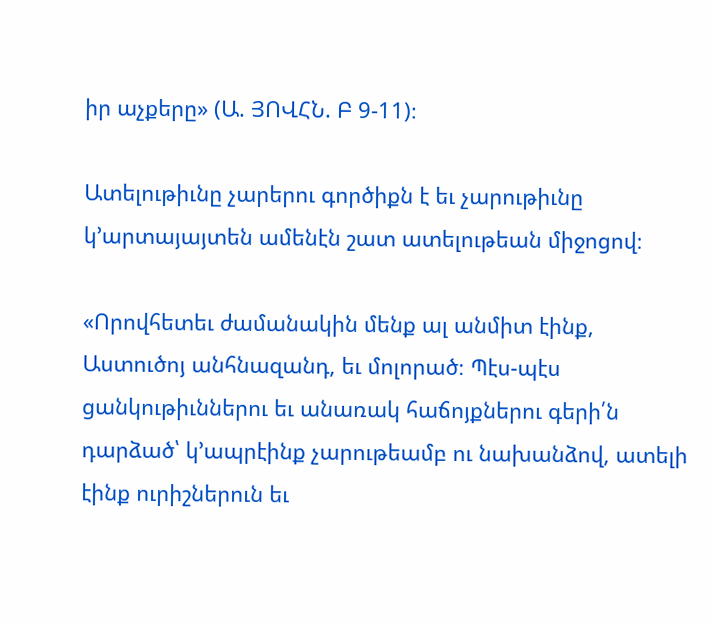իր աչքերը» (Ա. ՅՈՎՀՆ. Բ 9-11)։

Ատելութիւնը չարերու գործիքն է եւ չարութիւնը կ՚արտայայտեն ամենէն շատ ատելութեան միջոցով։

«Որովհետեւ ժամանակին մենք ալ անմիտ էինք, Աստուծոյ անհնազանդ, եւ մոլորած։ Պէս-պէս ցանկութիւններու եւ անառակ հաճոյքներու գերի՛ն դարձած՝ կ՚ապրէինք չարութեամբ ու նախանձով, ատելի էինք ուրիշներուն եւ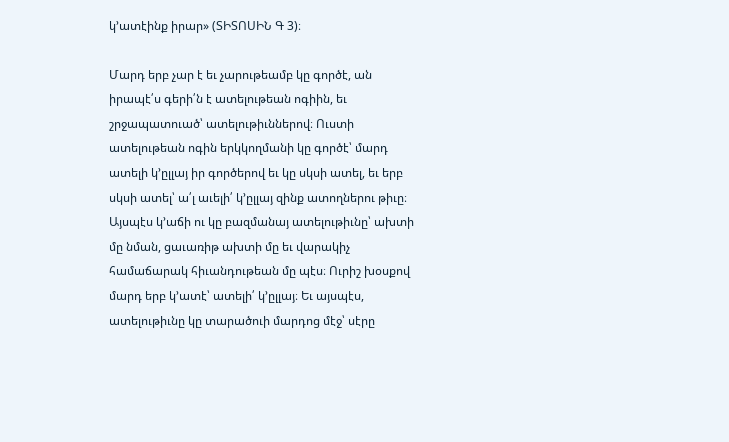կ՚ատէինք իրար» (ՏԻՏՈՍԻՆ Գ 3)։

Մարդ երբ չար է եւ չարութեամբ կը գործէ, ան իրապէ՛ս գերի՛ն է ատելութեան ոգիին, եւ շրջապատուած՝ ատելութիւններով։ Ուստի ատելութեան ոգին երկկողմանի կը գործէ՝ մարդ ատելի կ՚ըլլայ իր գործերով եւ կը սկսի ատել, եւ երբ սկսի ատել՝ ա՛լ աւելի՛ կ՚ըլլայ զինք ատողներու թիւը։ Այսպէս կ՚աճի ու կը բազմանայ ատելութիւնը՝ ախտի մը նման, ցաւառիթ ախտի մը եւ վարակիչ համաճարակ հիւանդութեան մը պէս։ Ուրիշ խօսքով մարդ երբ կ՚ատէ՝ ատելի՛ կ՚ըլլայ։ Եւ այսպէս, ատելութիւնը կը տարածուի մարդոց մէջ՝ սէրը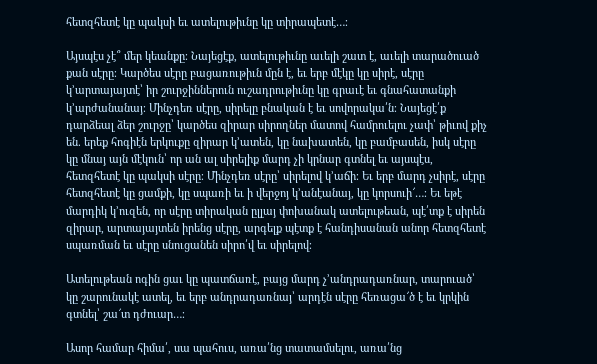հետզհետէ կը պակսի եւ ատելութիւնը կը տիրապետէ…։

Այսպէս չէ՞ մեր կեանքը։ Նայեցէք, ատելութիւնը աւելի շատ է, աւելի տարածուած քան սէրը։ Կարծես սէրը բացառութիւն մըն է, եւ երբ մէկը կը սիրէ, սէրը կ՚արտայայտէ՝ իր շուրջիններուն ուշադրութիւնը կը գրաւէ եւ գնահատանքի կ՚արժանանայ։ Մինչդեռ սէրը, սիրելը բնական է եւ սովորակա՛ն։ Նայեցէ՛ք դարձեալ ձեր շուրջը՝ կարծես զիրար սիրողներ մատով համրուելու չափ՝ թիւով քիչ են. երեք հոգիէն երկուքը զիրար կ՚ատեն, կը նախատեն, կը բամբասեն, իսկ սէրը կը մնայ այն մէկուն՝ որ ան ալ սիրելիք մարդ չի կրնար գտնել եւ այսպէս, հետզհետէ կը պակսի սէրը։ Մինչդեռ սէրը՝ սիրելով կ՚աճի։ Եւ երբ մարդ չսիրէ, սէրը հետզհետէ կը ցամքի, կը սպառի եւ ի վերջոյ կ՚անէանայ, կը կորսուի՜…։ Եւ եթէ մարդիկ կ՚ուզեն, որ սէրը տիրական ըլլայ փոխանակ ատելութեան, պէ՛տք է սիրեն զիրար, արտայայտեն իրենց սէրը, արգելք պէտք է հանդիսանան անոր հետզհետէ սպառման եւ սէրը սնուցանեն սիրո՛վ եւ սիրելով։

Ատելութեան ոգին ցաւ կը պատճառէ, բայց մարդ չ՚անդրադառնար, տարուած՝ կը շարունակէ ատել, եւ երբ անդրադառնայ՝ արդէն սէրը հեռացա՜ծ է եւ կրկին գտնել՝ շա՜տ դժուար…։

Ասոր համար հիմա՛, սա պահուս, առա՛նց տատամսելու, առա՛նց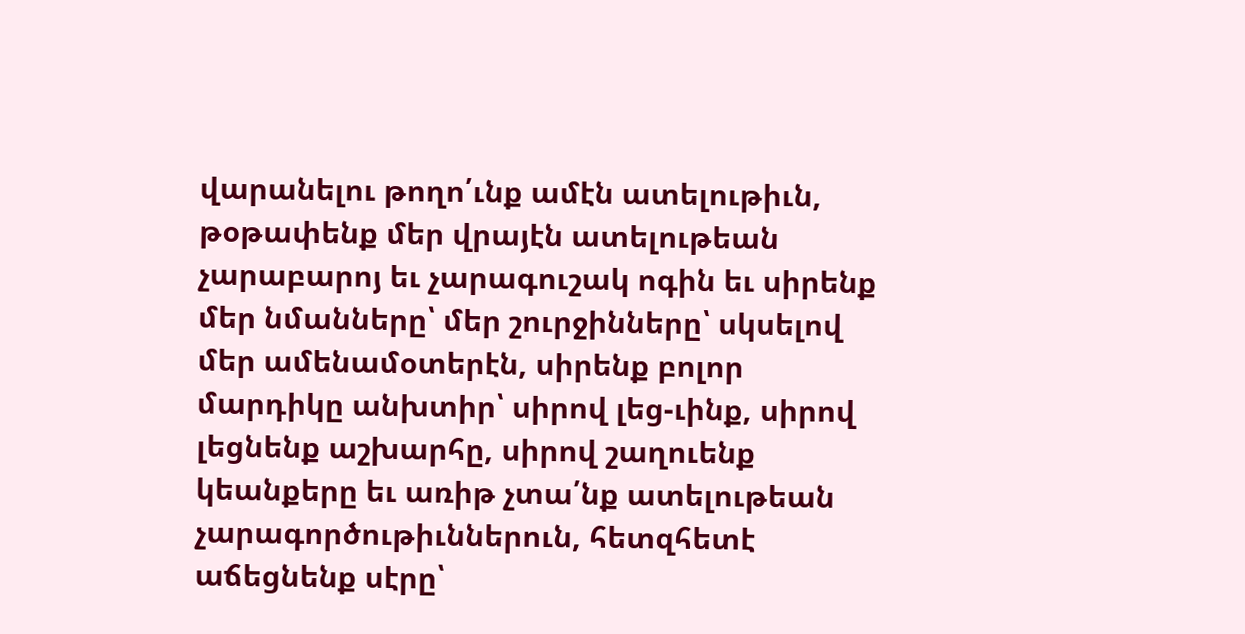վարանելու թողո՛ւնք ամէն ատելութիւն, թօթափենք մեր վրայէն ատելութեան չարաբարոյ եւ չարագուշակ ոգին եւ սիրենք մեր նմանները՝ մեր շուրջինները՝ սկսելով մեր ամենամօտերէն, սիրենք բոլոր մարդիկը անխտիր՝ սիրով լեց-ւինք, սիրով լեցնենք աշխարհը, սիրով շաղուենք կեանքերը եւ առիթ չտա՛նք ատելութեան չարագործութիւններուն, հետզհետէ աճեցնենք սէրը՝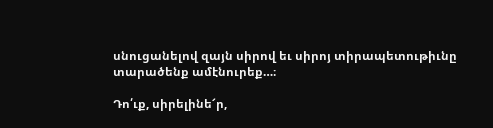սնուցանելով զայն սիրով եւ սիրոյ տիրապետութիւնը տարածենք ամէնուրեք…։

Դո՛ւք, սիրելինե՜ր,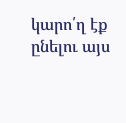կարո՛ղ էք ընելու այս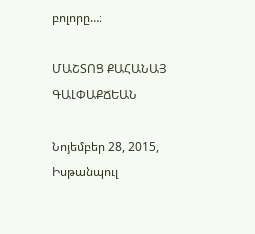բոլորը…։

ՄԱՇՏՈՑ ՔԱՀԱՆԱՅ ԳԱԼՓԱՔՃԵԱՆ

Նոյեմբեր 28, 2015, Իսթանպուլ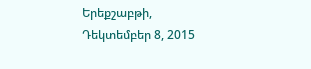Երեքշաբթի, Դեկտեմբեր 8, 2015